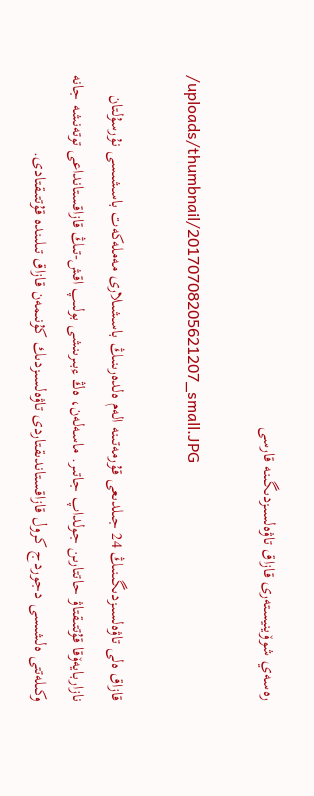رەسەي شوۆينيستەرى قازاق تاۋەلسىزدىگىنە قارسى

/uploads/thumbnail/20170708205621207_small.JPG

قازاق ەلى تاۋەلسىزدىگىنىڭ 24 جىلدىعى قۇرمەتىنە الەم ەلدەرىنىڭ باسشىلارى مەملەكەت باسشىسى نۇرسۇلتان نازاربايەۆقا قۇتتىقتاۋ حاتتارىن جولداپ جاتىر. ماسەلەن، ەڭ ءبىرىنشى بولىپ اقش-تىڭ قازاقستانداعى توتەنشە جانە وكىلەتتى ەلشىسى دجوردج كرول قازاقستاندىقتاردى تاۋەلسىزدىك كۇنىمەن قازاق تىلىندە قۇتتىقتادى.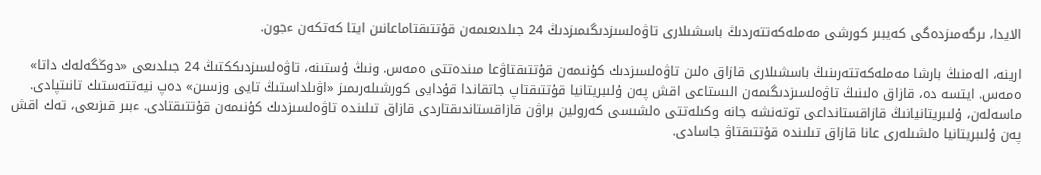الايدا، ىرگەمىزدەگى كەيبىر كورشى مەملەكەتتەردىڭ باسشىلارى تاۋەلسىزدىگىمىزدىڭ 24 جىلدىعىمەن قۇتتىقتاماعانىن ايتا كەتكەن ءجون.

ارينە، الەمنىڭ بارشا مەملەكەتتەرىنىڭ باسشىلارى قازاق ەلىن تاۋەلسىزدىك كۇنىمەن قۇتتىقتاۋعا مىندەتتى ەمەس. ونىڭ ۇستىنە، تاۋەلسىزدىككتىڭ 24 جىلدىعى «دوڭگەلەك داتا» ەمەس. ايتسە دە، قازاق ەلىنىڭ تاۋەلسىزدىگىمەن الىستاعى اقش پەن ۇلىبريتانيا قۇتتىقتاپ جاتقاندا قۇدايى كورشىلەرىمىز «اۋىلداستىڭ تايى وزسىن» دەپ نيەتتەستىك تانىتپادى. ماسەلەن، ۇلىبريتانيانىڭ قازاقستانداعى توتەنشە جانە وكىلەتتى ەلشىسى كەرولين براۋن قازاقستاندىقتاردى قازاق تىلىندە تاۋەلسىزدىك كۇنىمەن قۇتتىقتادى. ءبىر قىزىعى، تەك اقش پەن ۇلىبريتانيا ەلشىلەرى عانا قازاق تىلىندە قۇتتىقتاۋ جاسادى.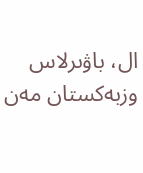ال، باۋىرلاس وزبەكستان مەن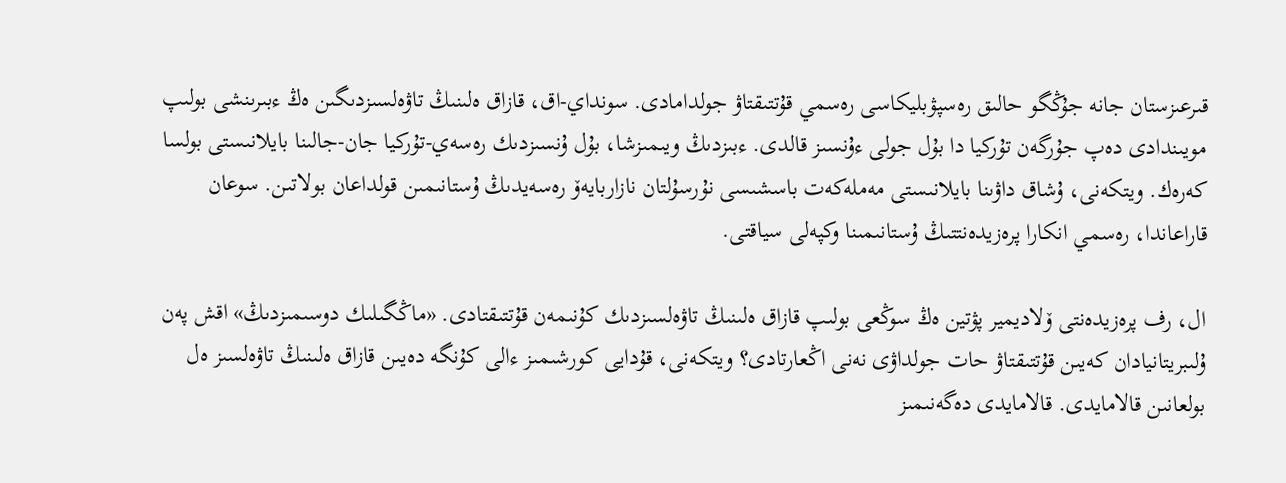قىرعىزستان جانە جۇڭگو حالىق رەسپۋبليكاسى رەسمي قۇتتىقتاۋ جولدامادى. سونداي-اق، قازاق ەلىنىڭ تاۋەلسىزدىگىن ەڭ ءبىرىنشى بولىپ مويىندادى دەپ جۇرگەن تۇركيا دا بۇل جولى ءۇنسىز قالدى. ءبىزدىڭ ويىمىزشا، بۇل ۇنسىزدىك رەسەي-تۇركيا جان-جالىنا بايلانىستى بولسا كەرەك. ويتكەنى، ۇشاق داۋىنا بايلانىستى مەملەكەت باسشىسى نۇرسۇلتان نازاربايەۆ رەسەيدىڭ ۇستانىمىن قولداعان بولاتىن. سوعان قاراعاندا، رەسمي انكارا پرەزيدەنتتىڭ ۇستانىمىنا وكپەلى سياقتى.

ال، رف پرەزيدەنتى ۆلاديمير پۋتين ەڭ سوڭعى بولىپ قازاق ەلىنىڭ تاۋەلسىزدىك كۇنىمەن قۇتتىقتادى. «ماڭگىلىك دوسىمىزدىڭ» اقش پەن ۇلىبريتانيادان كەيىن قۇتتىقتاۋ حات جولداۋى نەنى اڭعارتادى؟ ويتكەنى، قۇدايى كورشىمىز ءالى كۇنگە دەيىن قازاق ەلىنىڭ تاۋەلسىز ەل بولعانىن قالامايدى. قالامايدى دەگەنىمىز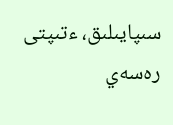سىپايىلىق، ءتىپتى رەسەي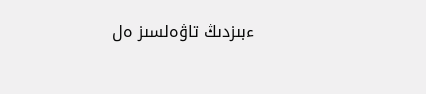ءبىزدىڭ تاۋەلسىز ەل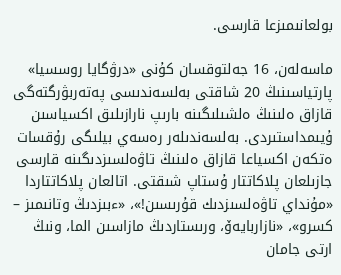بولعانىمىزعا قارسى.

ماسەلەن، 16 جەلتوقسان كۇنى «درۋگايا روسسيا» پارتياسىنىڭ 20 شاقتى بەلسەندىسى پەتەربۋرگتەگى قازاق ەلىنىڭ ەلشىلىگىنە بارىپ نارازىلىق اكسياسىن ۇيىمداستىردى. بەلسەندىلەر رەسەي بيلىگى رۇقسات ەتكەن اكسياعا قازاق ەلىنىڭ تاۋەلسىزدىگىنە قارسى جازىلعان پلاكاتتار ۇستاپ شىقتى. اتالعان پلاكاتتاردا «مۇنداي تاۋەلسىزدىك قۇرىسىن!»، «ءبىزدىڭ وتانىمىز – كسرو»، «نازاربايەۆ، ورىستاردىڭ مازاسىن الما، ونىڭ ارتى جامان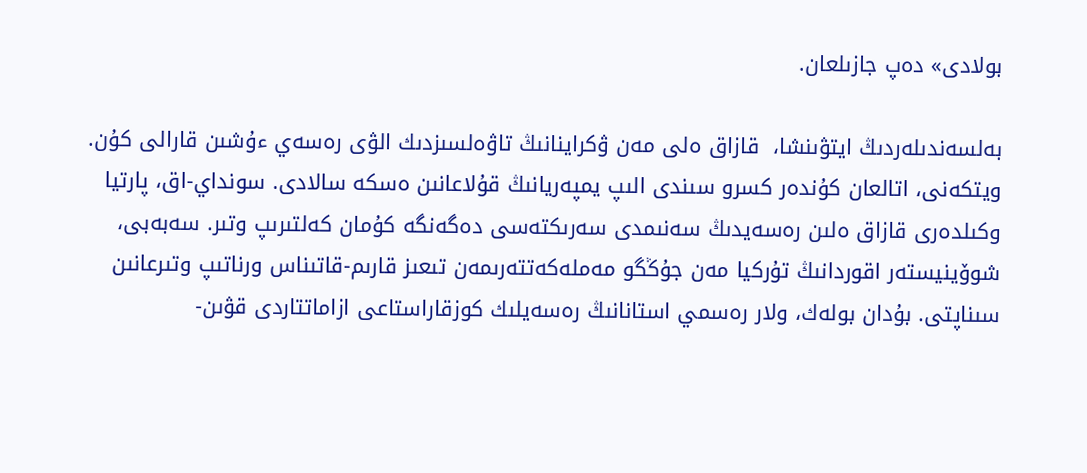بولادى» دەپ جازىلعان.

بەلسەندىلەردىڭ ايتۋىنشا،  قازاق ەلى مەن ۋكراينانىڭ تاۋەلسىزدىك الۋى رەسەي ءۇشىن قارالى كۇن. ويتكەنى، اتالعان كۇندەر كسرو سىندى الىپ يمپەريانىڭ قۇلاعانىن ەسكە سالادى. سونداي-اق، پارتيا وكىلدەرى قازاق ەلىن رەسەيدىڭ سەنىمدى سەرىكتەسى دەگەنگە كۇمان كەلتىرىپ وتىر. سەبەبى، شوۆينيستەر اقوردانىڭ تۇركيا مەن جۇڭگو مەملەكەتتەرىمەن تىعىز قارىم-قاتىناس ورناتىپ وتىرعانىن سىناپتى. بۇدان بولەك، ولار رەسمي استانانىڭ رەسەيلىك كوزقاراستاعى ازاماتتاردى قۋىن-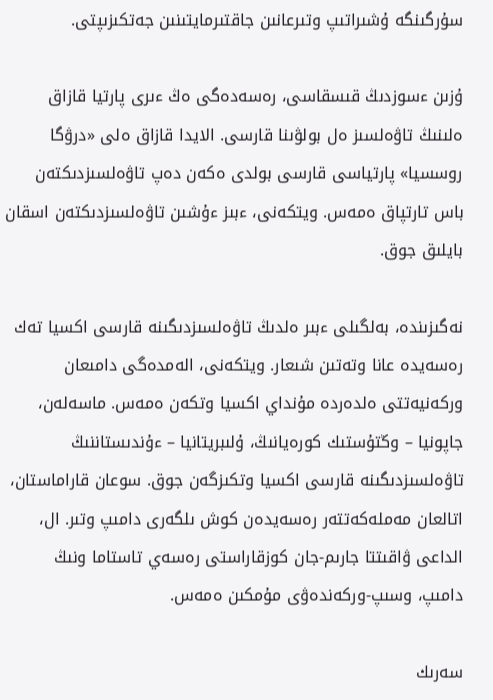سۇرگىنگە ۇشىراتىپ وتىرعانىن جاقتىرمايتىنىن جەتكىزىپتى.

ۇزىن ءسوزدىڭ قىسقاسى، رەسەدەگى ەڭ ءىرى پارتيا قازاق ەلىنىڭ تاۋەلسىز ەل بولۋىنا قارسى. الايدا قازاق ەلى «درۋگا روسسيا» پارتياسى قارسى بولدى ەكەن دەپ تاۋەلسىزدىكتەن باس تارتپاق ەمەس. ويتكەنى، ءبىز ءۇشىن تاۋەلسىزدىكتەن اسقان بايلىق جوق.

نەگىزىندە، بەلگىلى ءبىر ەلدىڭ تاۋەلسىزدىگىنە قارسى اكسيا تەك رەسەيدە عانا وتەتىن شىعار. ويتكەنى، الەمدەگى دامىعان وركەنيەتتى ەلدەردە مۇنداي اكسيا وتكەن ەمەس. ماسەلەن، جاپونيا – وڭتۇستىك كورەيانىڭ، ۇلىبريتانيا – ءۇندىستاننىڭ تاۋەلسىزدىگىنە قارسى اكسيا وتكىزگەن جوق. سوعان قاراماستان، اتالعان مەملەكەتتەر رەسەيدەن كوش ىلگەرى دامىپ وتىر. ال، الداعى ۋاقىتتا جارىم-جان كوزقاراستى رەسەي تاستاما ونىڭ دامىپ، وسىپ-وركەندەۋى مۇمكىن ەمەس.

سەرىك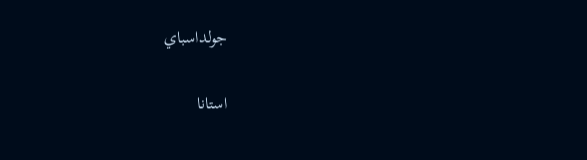جولداسباي

استانا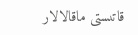قاتىستى ماقالالار